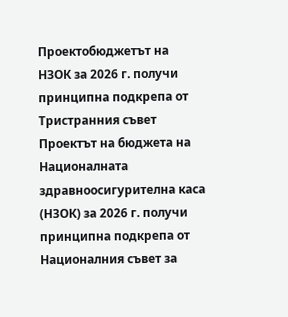Проектобюджетът на НЗОК за 2026 г. получи принципна подкрепа от Тристранния съвет
Проектът на бюджета на Националната здравноосигурителна каса (НЗОК) за 2026 г. получи принципна подкрепа от Националния съвет за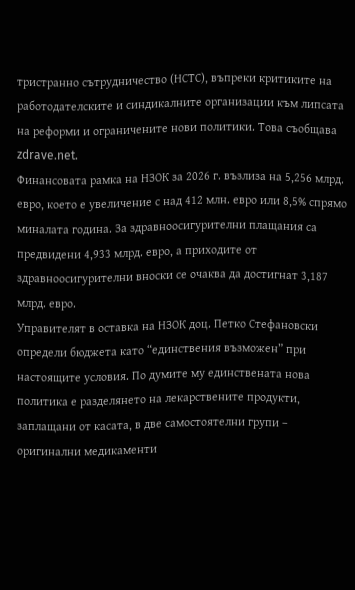тристранно сътрудничество (НСТС), въпреки критиките на работодателските и синдикалните организации към липсата на реформи и ограничените нови политики. Това съобщава zdrave.net.
Финансовата рамка на НЗОК за 2026 г. възлиза на 5,256 млрд. евро, което е увеличение с над 412 млн. евро или 8,5% спрямо миналата година. За здравноосигурителни плащания са предвидени 4,933 млрд. евро, а приходите от здравноосигурителни вноски се очаква да достигнат 3,187 млрд. евро.
Управителят в оставка на НЗОК доц. Петко Стефановски определи бюджета като “единствения възможен” при настоящите условия. По думите му единствената нова политика е разделянето на лекарствените продукти, заплащани от касата, в две самостоятелни групи – оригинални медикаменти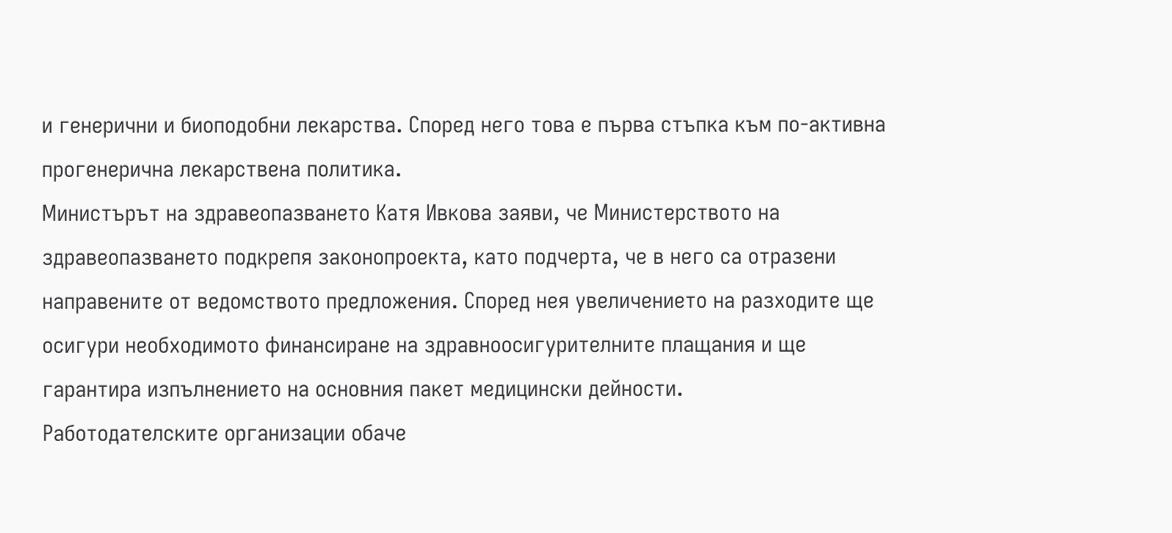и генерични и биоподобни лекарства. Според него това е първа стъпка към по-активна прогенерична лекарствена политика.
Министърът на здравеопазването Катя Ивкова заяви, че Министерството на здравеопазването подкрепя законопроекта, като подчерта, че в него са отразени направените от ведомството предложения. Според нея увеличението на разходите ще осигури необходимото финансиране на здравноосигурителните плащания и ще гарантира изпълнението на основния пакет медицински дейности.
Работодателските организации обаче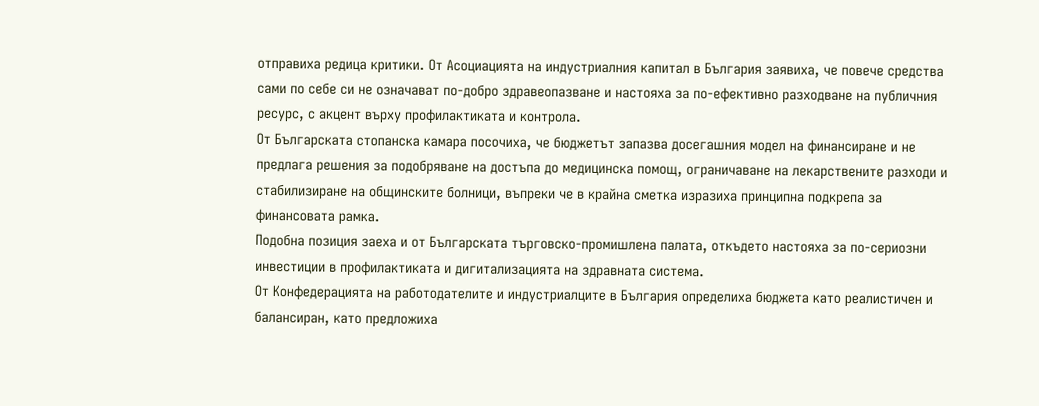отправиха редица критики. От Асоциацията на индустриалния капитал в България заявиха, че повече средства сами по себе си не означават по-добро здравеопазване и настояха за по-ефективно разходване на публичния ресурс, с акцент върху профилактиката и контрола.
От Българската стопанска камара посочиха, че бюджетът запазва досегашния модел на финансиране и не предлага решения за подобряване на достъпа до медицинска помощ, ограничаване на лекарствените разходи и стабилизиране на общинските болници, въпреки че в крайна сметка изразиха принципна подкрепа за финансовата рамка.
Подобна позиция заеха и от Българската търговско-промишлена палата, откъдето настояха за по-сериозни инвестиции в профилактиката и дигитализацията на здравната система.
От Конфедерацията на работодателите и индустриалците в България определиха бюджета като реалистичен и балансиран, като предложиха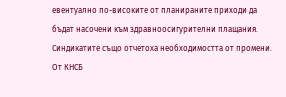евентуално по-високите от планираните приходи да бъдат насочени към здравноосигурителни плащания.
Синдикатите също отчетоха необходимостта от промени. От КНСБ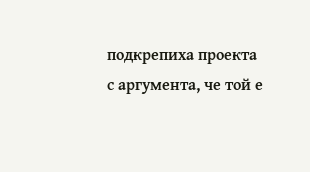подкрепиха проекта с аргумента, че той е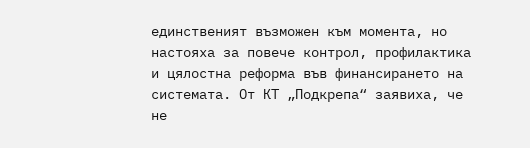единственият възможен към момента, но настояха за повече контрол, профилактика и цялостна реформа във финансирането на системата. От КТ „Подкрепа“ заявиха, че не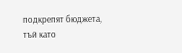подкрепят бюджета, тъй като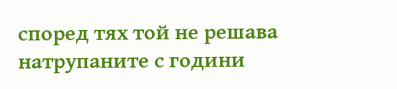според тях той не решава натрупаните с години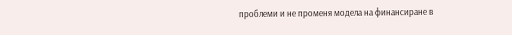проблеми и не променя модела на финансиране в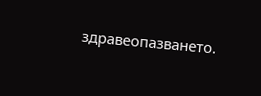здравеопазването.